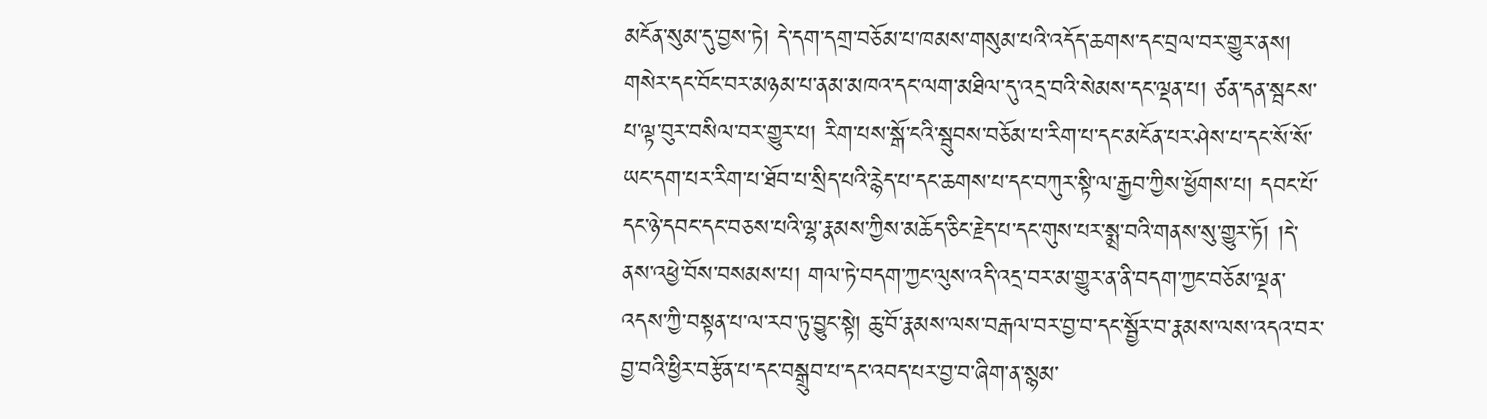མངོན་སུམ་དུ་བྱས་ཏེ། དེ་དག་དགྲ་བཅོམ་པ་ཁམས་གསུམ་པའི་འདོད་ཆགས་དང་བྲལ་བར་གྱུར་ནས། གསེར་དང་བོང་བར་མཉམ་པ་ནམ་མཁའ་དང་ལག་མཐིལ་དུ་འདྲ་བའི་སེམས་དང་ལྡན་པ། ཙན་དན་སྦངས་པ་ལྟ་བུར་བསིལ་བར་གྱུར་པ། རིག་པས་སྒོ་ངའི་སྦུབས་བཅོམ་པ་རིག་པ་དང་མངོན་པར་ཤེས་པ་དང་སོ་སོ་ཡང་དག་པར་རིག་པ་ཐོབ་པ་སྲིད་པའི་རྙེད་པ་དང་ཆགས་པ་དང་བཀུར་སྟི་ལ་རྒྱབ་ཀྱིས་ཕྱོགས་པ། དབང་པོ་དང་ཉེ་དབང་དང་བཅས་པའི་ལྷ་རྣམས་ཀྱིས་མཆོད་ཅིང་རྗེད་པ་དང་གུས་པར་སྨྲ་བའི་གནས་སུ་གྱུར་ཏོ། །དེ་ནས་འཕྱེ་བོས་བསམས་པ། གལ་ཏེ་བདག་ཀྱང་ལུས་འདི་འདྲ་བར་མ་གྱུར་ན་ནི་བདག་ཀྱང་བཅོམ་ལྡན་འདས་ཀྱི་བསྟན་པ་ལ་རབ་ཏུ་བྱུང་སྟེ། ཆུ་བོ་རྣམས་ལས་བརྒལ་བར་བྱ་བ་དང་སྦྱོར་བ་རྣམས་ལས་འདའ་བར་བྱ་བའི་ཕྱིར་བརྩོན་པ་དང་བསྒྲུབ་པ་དང་འབད་པར་བྱ་བ་ཞིག་ན་སྙམ་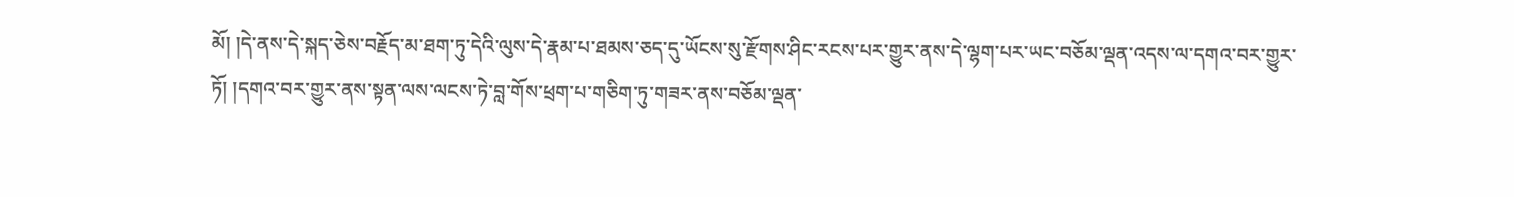མོ། །དེ་ནས་དེ་སྐད་ཅེས་བརྗོད་མ་ཐག་ཏུ་དེའི་ལུས་དེ་རྣམ་པ་ཐམས་ཅད་དུ་ཡོངས་སུ་རྫོགས་ཤིང་རངས་པར་གྱུར་ནས་དེ་ལྷག་པར་ཡང་བཅོམ་ལྡན་འདས་ལ་དགའ་བར་གྱུར་ཏོ། །དགའ་བར་གྱུར་ནས་སྟན་ལས་ལངས་ཏེ་བླ་གོས་ཕྲག་པ་གཅིག་ཏུ་གཟར་ནས་བཅོམ་ལྡན་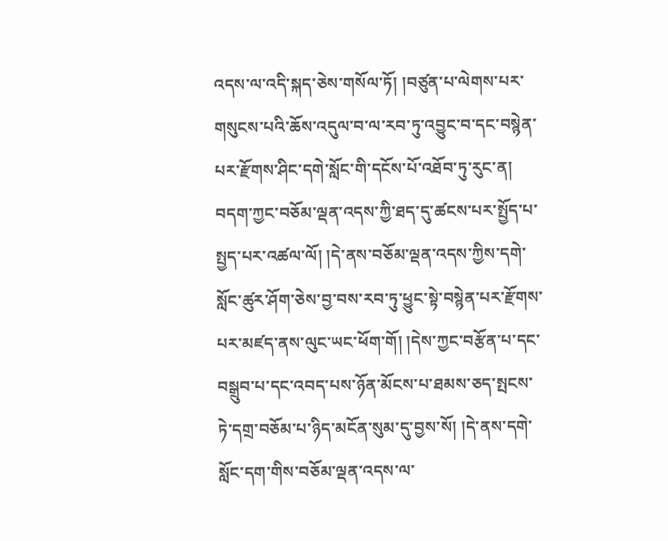འདས་ལ་འདི་སྐད་ཅེས་གསོལ་ཏོ། །བཙུན་པ་ལེགས་པར་གསུངས་པའི་ཆོས་འདུལ་བ་ལ་རབ་ཏུ་འབྱུང་བ་དང་བསྙེན་པར་རྫོགས་ཤིང་དགེ་སློང་གི་དངོས་པོ་འཐོབ་ཏུ་རུང་ན། བདག་ཀྱང་བཅོམ་ལྡན་འདས་ཀྱི་ཐད་དུ་ཚངས་པར་སྤྱོད་པ་སྤྱད་པར་འཚལ་ལོ། །དེ་ནས་བཅོམ་ལྡན་འདས་ཀྱིས་དགེ་སློང་ཚུར་ཤོག་ཅེས་བྱ་བས་རབ་ཏུ་ཕྱུང་སྟེ་བསྙེན་པར་རྫོགས་པར་མཛད་ནས་ལུང་ཡང་ཕོག་གོ། །དེས་ཀྱང་བརྩོན་པ་དང་བསྒྲུབ་པ་དང་འབད་པས་ཉོན་མོངས་པ་ཐམས་ཅད་སྤངས་ཏེ་དགྲ་བཅོམ་པ་ཉིད་མངོན་སུམ་དུ་བྱས་སོ། །དེ་ནས་དགེ་སློང་དག་གིས་བཅོམ་ལྡན་འདས་ལ་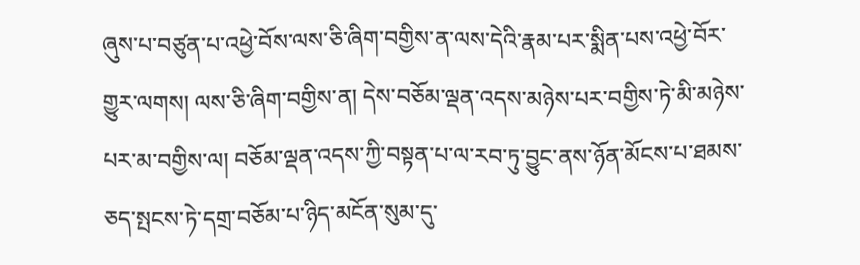ཞུས་པ་བཙུན་པ་འཕྱེ་བོས་ལས་ཅི་ཞིག་བགྱིས་ན་ལས་དེའི་རྣམ་པར་སྨིན་པས་འཕྱེ་བོར་གྱུར་ལགས། ལས་ཅི་ཞིག་བགྱིས་ན། དེས་བཅོམ་ལྡན་འདས་མཉེས་པར་བགྱིས་ཏེ་མི་མཉེས་པར་མ་བགྱིས་ལ། བཅོམ་ལྡན་འདས་ཀྱི་བསྟན་པ་ལ་རབ་ཏུ་བྱུང་ནས་ཉོན་མོངས་པ་ཐམས་ཅད་སྤངས་ཏེ་དགྲ་བཅོམ་པ་ཉིད་མངོན་སུམ་དུ་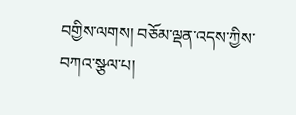བགྱིས་ལགས། བཅོམ་ལྡན་འདས་ཀྱིས་བཀའ་སྩལ་པ།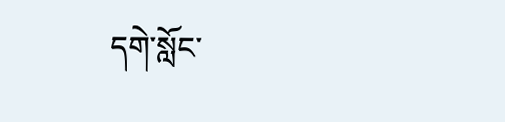དགེ་སློང་